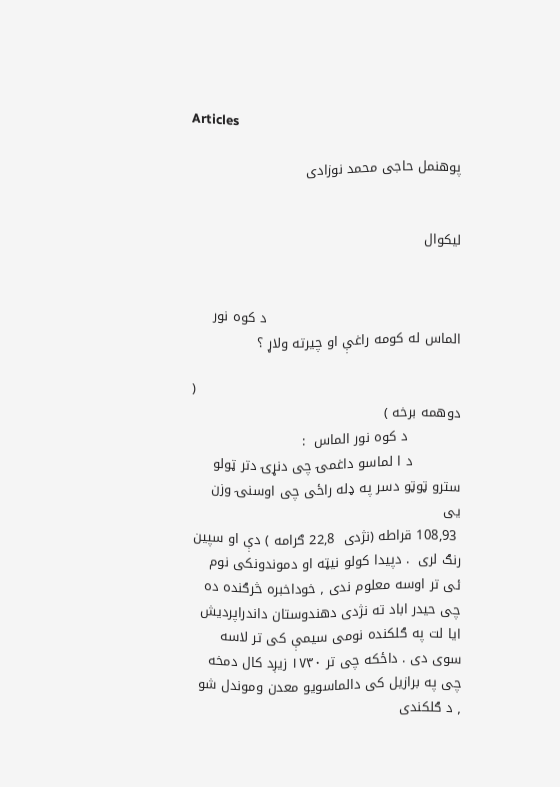Articles

پوهنمل حاجی محمد نوزادی


لیکوال


                                            د کوه نور الماس له کومه راغې او چيرته ولاړ ؟

                                                            ( دوهمه برخه )
            د کوه نور الماس  :
           د ا لماسو داغمۍ چی دنړۍ دتر ټولو سترو ټوټو دسر په ډله راځی چی اوسنۍ وزن يی
 108,93 قراطه (نژدی  22,8 ګرامه ) دې او سپين رنګ لری  . دپيدا کولو نيټه او دموندونکی نوم ئی تر اوسه معلوم ندی ٫ خوداخبره څرګنده ده چی حيدر اباد ته نژدی دهندوستان داندراپرديش ايا لت په ګلکنده نومی سيمې کی تر لاسه سوی دی . داځکه چی تر ١٧٣٠ زيږد کال دمخه چی په برازيل کی دالماسويو معدن وموندل شو ٫ د ګلکندی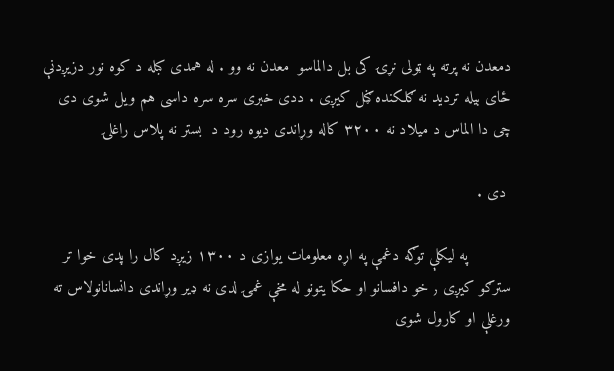دمعدن نه پرته په ټولی نړۍ کی بل دالماسو  معدن نه وو . له همدی کبله د کوه نور دزيږدنې ځای بيله ترديد نه ګلکنده ګڼل کيږی . ددی خبری سره سره داسی هم ويل شوی دی چی دا الماس د ميلاد نه ٣٢٠٠ کاله وړاندی ديوه رود د  بستر نه پلاس راغلۍ

 دی .

         په ليکلې توګه دغمې په اړه معلومات يوازی د ١٣٠٠ زيږد کال را پدی خوا تر سترګو کيږی ٫ خو دافسانو او حکا يتونو له مخې غمۍ لدی نه ډير وړاندی دانسانانولاس ته ورغلې او کارول شوی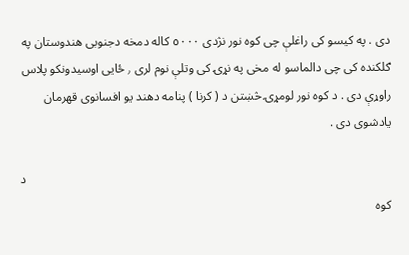دی . په کيسو کی راغلې چی کوه نور نژدی ٥٠٠٠ کاله دمخه دجنوبی هندوستان په ګلکنده کی چی دالماسو له مخی په نړۍ کی وتلې نوم لری ٫ ځايی اوسيدونکو پلاس راوړې دی . د کوه نور لومړۍ څښتن د ( کرنا ) پنامه دهند يو افسانوی قهرمان يادشوی دی .

                                                                                                                     د کوه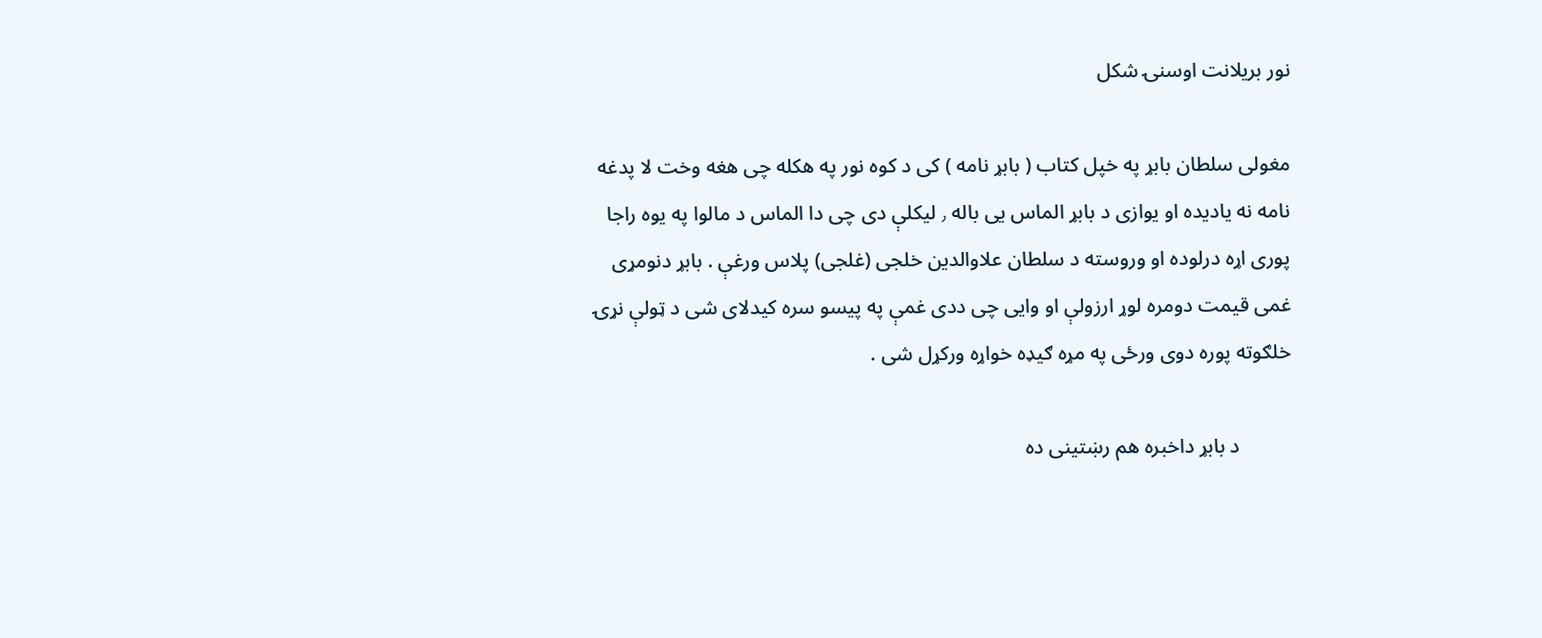نور بريلانت اوسنۍ شکل

مغولی سلطان بابړ په خپل کتاب ( بابړ نامه ) کی د کوه نور په هکله چی هغه وخت لا پدغه نامه نه ياديده او يوازی د بابړ الماس يی باله ٫ ليکلې دی چی دا الماس د مالوا په يوه راجا پوری اړه درلوده او وروسته د سلطان علاوالدين خلجی (غلجی) پلاس ورغې . بابړ دنومړی غمی قيمت دومره لوړ ارزولې او وايی چی ددی غمې په پيسو سره کيدلای شی د ټولې نړۍ خلګوته پوره دوی ورځی په مړه ګيډه خواړه ورکړل شی .

          د بابړ داخبره هم رښتينی ده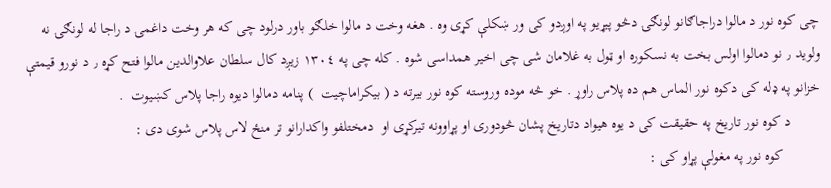چی کوه نور د مالوا دراجاګانو لونګۍ دڅو پيړيو په اوږدو کی ور ښکلې کړی وه . هغه وخت د مالوا خلګو باور درلود چی که هر وخت داغمۍ د راجا له لونګۍ نه ولويد ٫ نو دمالوا اولس بخت به نسکوره او ټول به غلامان شی چی اخير همداسی شوه . کله چی په ١٣٠٤ زيږد کال سلطان علاوالدين مالوا فتح کړه ٫ د نورو قيمتې خزانو په ډله کی دکوه نور الماس هم ده پلاس راوړ . خو څه موده وروسته کوه نور بيرته د ( بيکراماچيت  ) پنامه دمالوا ديوه راجا پلاس کښيوت  .
        د کوه نور تاريخ په حقيقت کی د يوه هيواد دتاريخ پشان څودوری او پړاوونه تيرکړی او  دمختلفو واکدارانو تر منځ لاس پلاس شوی دی :
          کوه نور په مغولې پړاو کی :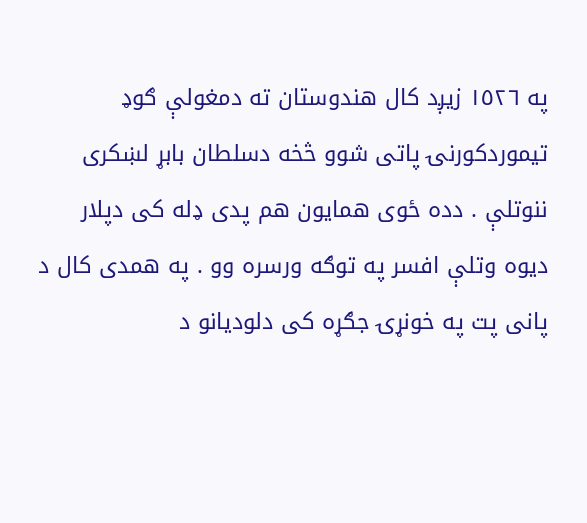په ١٥٢٦ زيږد کال هندوستان ته دمغولې ګوډ تيموردکورنۍ پاتی شوو څخه دسلطان بابړ لښکری ننوتلې . دده ځوی همايون هم پدی ډله کی دپلار ديوه وتلې افسر په توګه ورسره وو . په همدی کال د پانی پت په خونړۍ جګړه کی دلودیانو د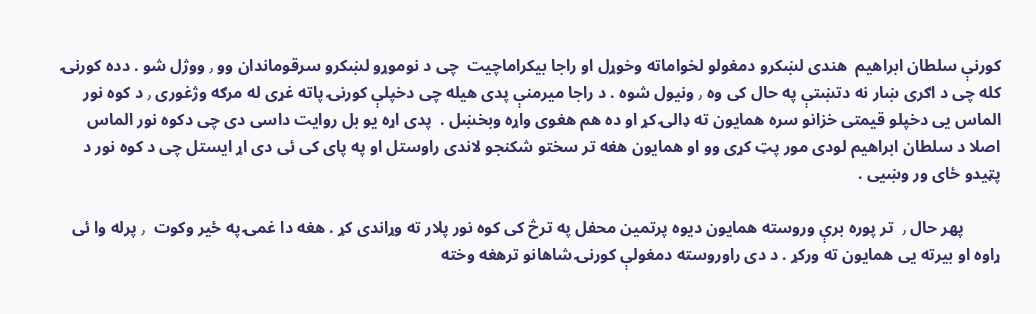کورنې سلطان ابراهيم  هندی لښکرو دمغولو لخواماته وخوړل او راجا بيکراماچيت  چی د نوموړو لښکرو سرقوماندان وو ٫ ووژل شو . دده کورنۍ کله چی د اګری ښار نه دتښتې په حال کی وه ٫ ونيول شوه . د راجا ميرمنې پدی هيله چی دخپلې کورنۍ پاته غړی له مرګه وژغوری ٫ د کوه نور الماس يی دخپلو قيمتی خزانو سره همايون ته ډالۍ کړ او ده هم هغوی واړه وبخښل .  پدی اړه يو بل روايت داسی دی چی دکوه نور الماس اصلا د سلطان ابراهيم لودی مور پټ کړی وو او همايون هغه تر سختو شکنجو لاندی راوستل او په پای کی ئی دی اړ ايستل چی د کوه نور د پټيدو ځای ور وښيی .

         پهر حال ٫  تر پوره برې وروسته همايون ديوه پرتمين محفل په ترڅ کی کوه نور پلار ته وړاندی کړ . هغه دا غمۍ په ځير وکوت  ٫ پرله وا ئی ړاوه او بيرته يی همايون ته ورکړ . د دی راوروسته دمغولې کورنۍ شاهانو ترهغه وخته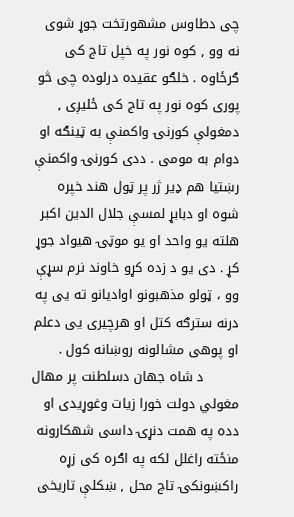چی دطاوس مشهورتخت جوړ شوی نه وو ٫ کوه نور په خپل تاج کی ګرځاوه . خلګو عقيده درلوده چی څو پوری کوه نور په تاج کی ځليږی ٫ دمغولې کورنۍ واکمنې به ټينګه او دوام به مومی . ددی کورنۍ واکمنې رښتيا هم ډیر ژر پر ټول هند خپره شوه او دبابړ لمسې جلال الدين اکبر هلته يو واحد او يو موټۍ هيواد جوړ کړ . دی يو د زده کړو خاوند نرم سړې وو ، ټولو مذهبونو اواديانو ته يی په درنه سترګه کتل او هرچيری يی دعلم او پوهی مشالونه روښانه کول .
        د شاه جهان دسلطنت پر مهال مغولي دولت خورا زيات وغوړيدی او دده په همت دنړۍ داسی شهکارونه منځته راغلل لکه په اګره کی زړه راکښونکۍ تاج محل ٫ ښکلې تاريخی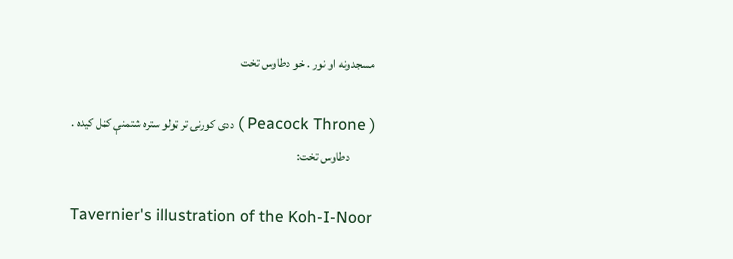مسجدونه او نور . خو دطاوس تخت

( Peacock Throne ) ددی کورنۍ تر ټولو ستره شتمنې کڼل کيده .
          دطاوس تخت:

Tavernier's illustration of the Koh-I-Noor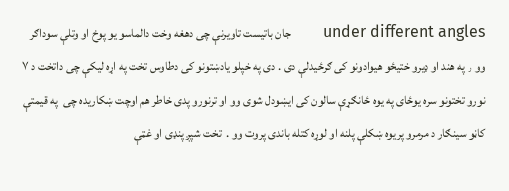under different angles        جان باتيست تاويرنې چی دهغه وخت دالماسو يو پوخ او وتلې سوداګر وو ٫ په هند او ډيرو ختيځو هيوادونو کی ګرځيدلې دی . دی په خپلو يادښتونو کی دطاوس تخت په اړه ليکې چی داتخت د ٧ نورو تختونو سره يوځای په يوه ځانګړې سالون کی ايښودل شوی وو او ترنورو پدی خاطر هم اوچت ښکاريده چی  په قيمتې کاڼو سينګار د مرمرو پريوه ښکلې پلنه او لوړه کتله باندی پروت وو .  تخت شپږ پنډی او غټې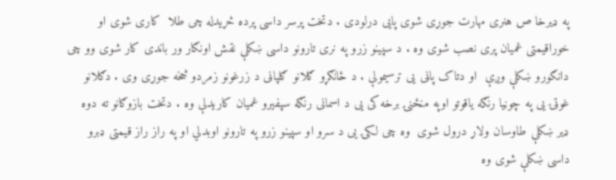په ډيرخا ص هنری مهارت جوړی شوی پايی درلودی . دتخت پرسر داسی پرده ځړيدله چی طلا  کاری شوی او خوراقيمتی غميان پری نصب شوی وه . د سپينو زرو په نری تارونو داسی ښکلې نقش اونګار ور باندی کار شوی وو چی دانګورو ښکلې وږې  او دتاک پاڼی يی ترسيمولې . د ځانګړو ګلانو ګلپاڼی د زرغونو زمردو څخه جوړی وی . دګلانو غوټۍ يی په چوڼيا رنګه ياقوتو اوپه منځنۍ برخه کی يی د اسمانی رنګه سپفيرو غميان کاريدلې وه . دتخت بازوګانو ته دوه ډير ښکلې طاوسان ولاړ درول شوی  وه چی لکۍ يی د سرو او سپينو زرو په تارونو اوبدلي او په راز راز قيمتی ډبرو داسی ښکلې شوی وه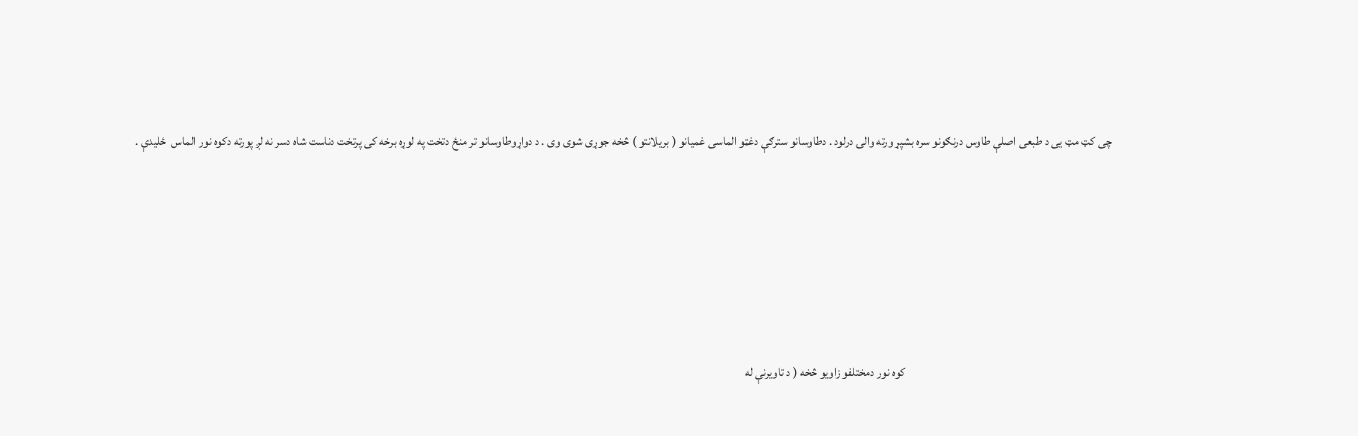چی کټ مټ يی د طبعی اصلې طاوس درنګونو سره بشپړ ورته والۍ درلود . دطاوسانو سترګې دغټو الماسی غميانو ( بريلانتو ) څخه جوړی شوی وی . د دواړوطاوسانو تر منځ دتخت په لوړه برخه کی پرتخت دناست شاه دسر نه لږ پورته دکوه نور الماس  ځليدې .









                                                                                     کوه نور دمختلفو زاويو څخه ( د تاويرنې له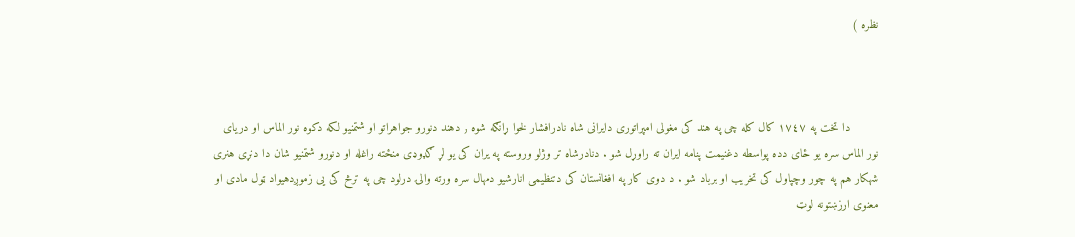نظره )



        دا تخت په ١٧٤٧ کال کله چی په هند کی مغولی امپراتوری دايرانی شاه نادرافشار لخوا ړانګه شوه ٫ دهند دنورو جواهراتو او شتمنيو لکه دکوه نور الماس او دريای نور الماس سره يو ځای دده پواسطه دغنيمت پنامه ايران ته راوړل شو . دنادرشاه تر وژلو وروسته په يران کی يو لړ ګډوډی منځته راغله او دنورو شتمنيو شان دا دنړی هنری شهکار هم په چور وچپاول کی تخريب او برباد شو . د دوی کار په افغانستان کی دتنظيمی انارشيو دمهال سره ورته والۍ درلود چی په ترڅ کی يی زموږدهيواد ټول مادی او معنوی ارزښتونه لوټ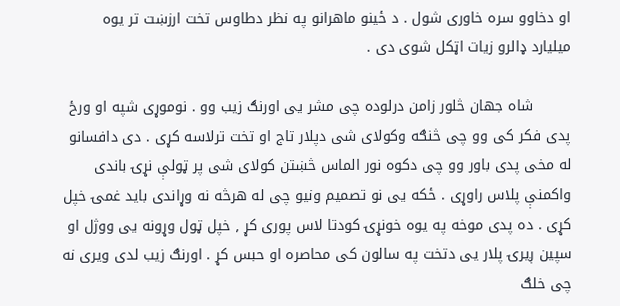او دخاوو سره خاوری شول . د ځينو ماهرانو په نظر دطاوس تخت ارزښت تر يوه ميليارد ډالرو زيات اټکل شوی دی .

        شاه جهان څلور زامن درلوده چی مشر يی اورنګ زيب وو . نوموړی شپه او ورځ پدی فکر کی وو چی څنګه وکولای شی دپلار تاج او تخت ترلاسه کړی . دی دافسانو له مخی پدی باور وو چی دکوه نور الماس څښتن کولای شی پر ټولې نړۍ باندی واکمنې پلاس راوړی . ځکه يی نو تصميم ونيو چی له هرڅه نه وړاندی بايد غمۍ خپل کړی . ده پدی موخه په يوه خونړۍ کودتا لاس پوری کړ ٫ خپل ټول وړونه يی ووژل او سپين ږيرۍ پلار يی دتخت په سالون کی محاصره او حبس کړ . اورنګ زيب لدی ويری نه چی خلګ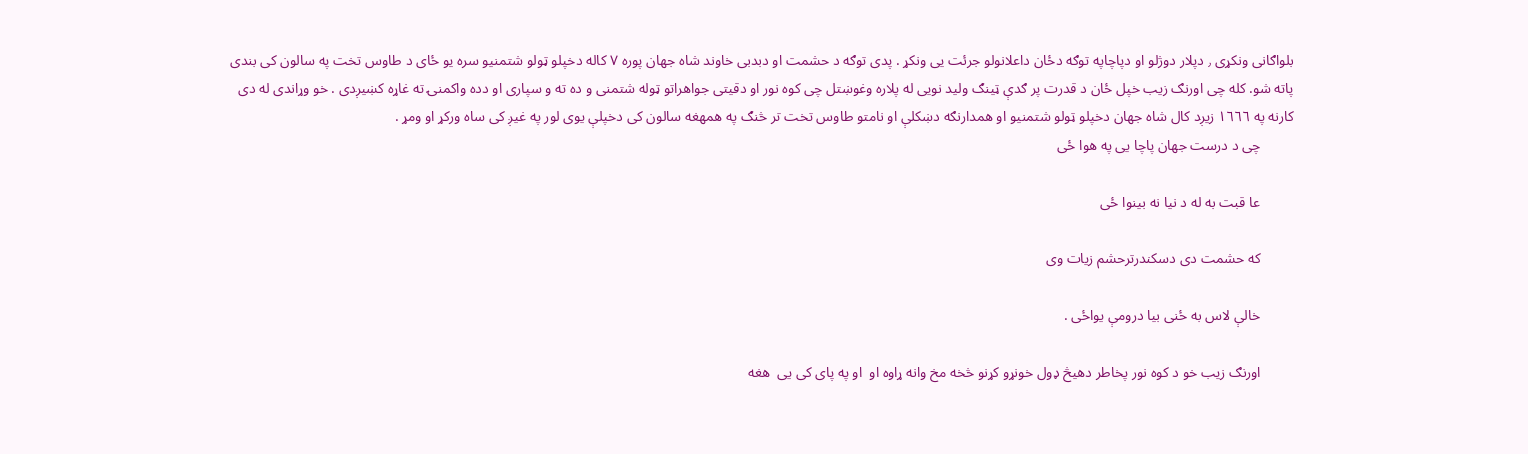بلواګانی ونکړی ٫ دپلار دوژلو او دپاچاپه توګه دځان داعلانولو جرئت يی ونکړ . پدی توګه د حشمت او دبدبی خاوند شاه جهان پوره ٧ کاله دخپلو ټولو شتمنيو سره يو ځای د طاوس تخت په سالون کی بندی پاته شو. کله چی اورنګ زيب خپل ځان د قدرت پر ګدې ټينګ وليد نويی له پلاره وغوښتل چی کوه نور او دقيتی جواهراتو ټوله شتمنی و ده ته و سپاری او دده واکمنۍ ته غاړه کښيږدی . خو وړاندی له دی کارنه په ١٦٦٦ زيږد کال شاه جهان دخپلو ټولو شتمنيو او همدارنګه دښکلې او نامتو طاوس تخت تر څنګ په همهغه سالون کی دخپلې يوی لور په غيږ کی ساه ورکړ او ومړ .
         چی د درست جهان پاچا يی په هوا ځی

         عا قبت به له د نيا نه بينوا ځی

         که حشمت دی دسکندرترحشم زيات وی

         خالې لاس به ځنی بيا درومې يواځی .

         اورنګ زيب خو د کوه نور پخاطر دهيڅ ډول خونړو کړنو څخه مخ وانه ړاوه او  او په پای کی يی  هغه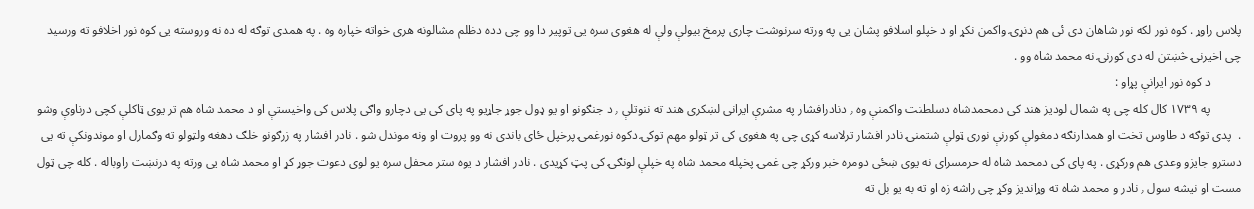پلاس راوړ . کوه نور لکه نور شاهان دی ئی هم دنړۍ واکمن نکړ او د خپلو اسلافو پشان يی په ورته سرنوشت چاری پرمخ بيولې ولې له هغوی سره يی توپير دا وو چی دده دظلم مشالونه هری خواته خپاره وه . په همدی توګه له ده نه وروسته يی کوه نور اخلافو ته ورسيد چی اخيرنۍ څښتن له دی کورنۍ نه محمد شاه وو .
          د کوه نور ايرانې پړاو :
          په ١٧٣٩ کال کله چی په شمال لوديز هند کی دمحمدشاه دسلطنت واکمنې وه ٫ دنادرافشار په مشرې ايرانی لښکری هند ته ننوتلې ٫ د جنګونو او يو ډول جوړ جاړيو په پای کی يی دچارو واګی پلاس کی واخيستې او د محمد شاه هم تر يوی ټاکلې کچی درناوې وشو .  پدی توګه د طاوس تخت او همدارنګه دمغولې کورنې نوری ټولې شتمنۍ نادر افشار ترلاسه کړی چی په هغوی کی تر ټولو مهم توکۍ دکوه نورغمۍ پرخپل ځای باندی نه وو پروت او ونه موندل شو . نادر افشار په زرګونو خلګ دهغه ولټولو ته وګمارل او موندونکې ته يی دسترو جايزو وعدی هم ورکړی . په پای کی دمحمد شاه له حرمسرای نه يوی ښځی دومره خبر ورکړ چی غمۍ پخپله محمد شاه په خپلې لونګۍ کی پټ کړيدی . نادر افشار د يوه ستر محفل سره يو لوی دعوت جوړ کړ او محمد شاه يی ورته په درنښت راوباله . کله چی ټول مست او نيشه سول ٫ نادر و محمد شاه ته وړانديز وکړ چی راشه زه او ته به يو بل ته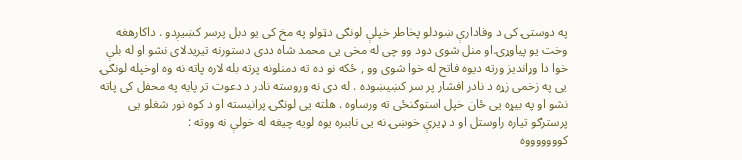په دوستۍ کی د وفادارې ښودلو پخاطر خپلې لونګی دټولو په مخ کی يو دبل پرسر کښيږدو . داکارهغه وخت يو پياوړۍ او منل شوی دود وو چی له مخی يی محمد شاه ددی دستورنه تيريدلای نشو او له بلې خوا دا وړاندیز ورته ديوه فاتح له خوا شوی وو , ځکه نو ده ته دمنلونه پرته بله لاره پاته نه وه اوخپله لونګۍ يی په زخمی زړه د نادر افشار پر سر کښيښوده . له دی نه وروسته نادر د دعوت تر پايه په محفل کی پاته نشو او په بيړه يی ځان خپل استوګنځی ته ورساوه . هلته يی لونګۍ پرانيسته او د کوه نور شغلو يی پرسترګو تياره راوستل او د ډيرې خوښۍ نه يی ناببره يوه لويه چيغه له خولې نه ووته :
کوووووووه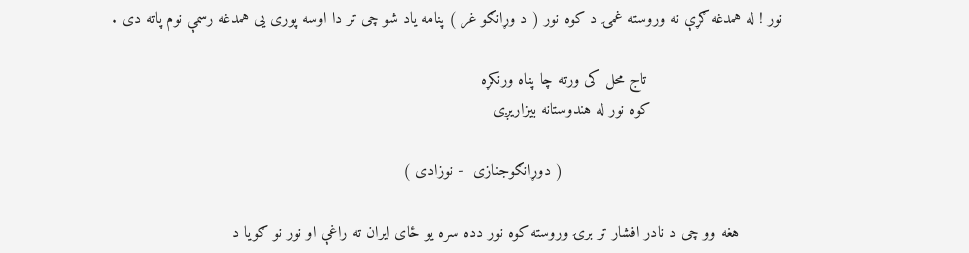نور ! له همدغه ګړې نه وروسته غمۍ د کوه نور ( د وړانګو غر ) پنامه ياد شو چی تر دا اوسه پوری يی همدغه رسمې نوم پاته دی .

                             تاج محل کی ورته چا پناه ورنکړه
                            کوه نور له هندوستانه بيزاريږی

                                               ( دوړانګوجنازی  - نوزادی )

         هغه وو چی د نادر افشار تر برۍ وروسته کوه نور دده سره يو ځای ايران ته راغې او نور نو ګويا د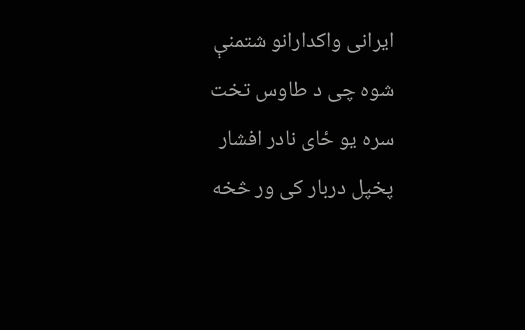ايرانی واکدارانو شتمنې شوه چی د طاوس تخت سره يو ځای نادر افشار پخپل دربار کی ور څخه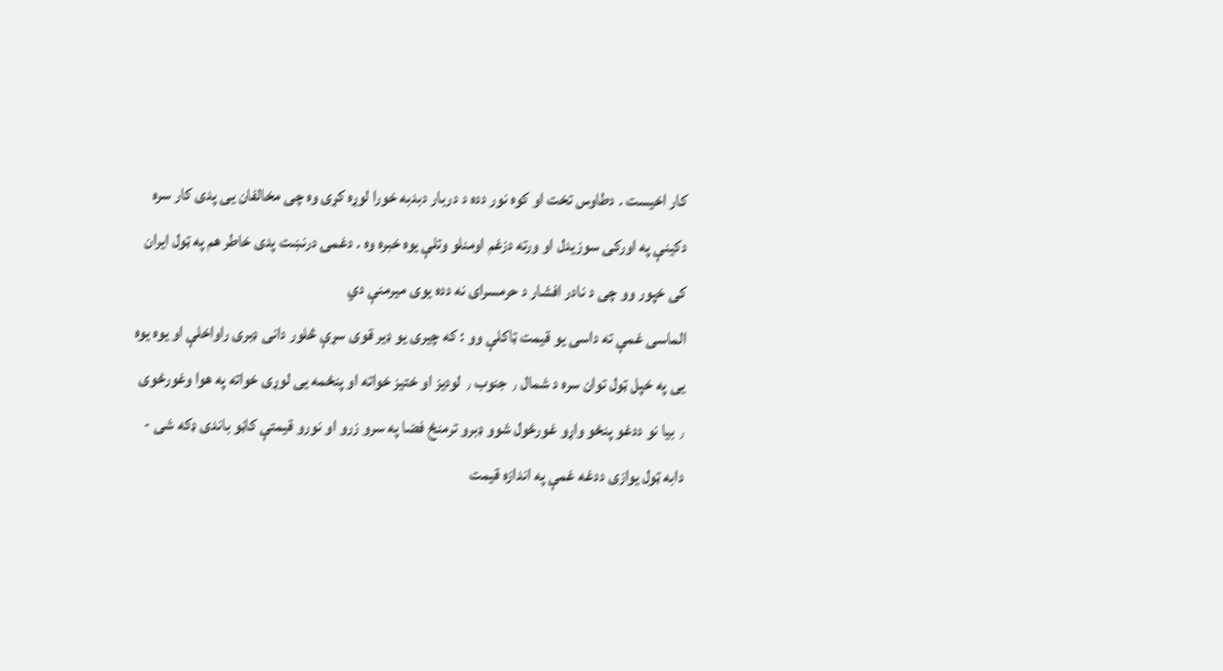کار اخيست . دطاوس تخت او کوه نور دده د دربار دبدبه خورا لوړه کړی وه چی مخالفان يی پدی کار سره دکينې په اورکی سوزيدل او ورته دزغم اومنلو وتلې يوه خبره وه . دغمۍ درنښت پدی خاطر هم په ټول ايران کی خپور وو چی د نادر افشار د حرمسرای نه دده يوی ميرمنې دي
الماسی غمې ته داسی يو قيمت ټاکلې وو : که چيری يو ډير قوی سړې څلور دانی ډبری راواخلې او يوه يوه يی په خپل ټول توان سره د شمال ٫ جنوب ٫ لوديز او ختيز خواته او پنځمه يی لوړی خواته په هوا وغورځوی ٫ بيا نو ددغو پنځو واړو غورځول شوو ډبرو ترمنځ فضا په سرو زرو او نورو قيمتې کاڼو باندی ډکه شی - دابه ټول يوازی ددغه غمې په اندازه قيمت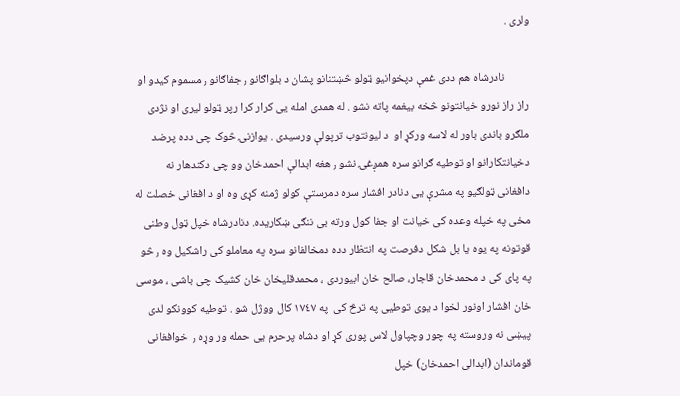ولری .

         نادرشاه هم ددی غمې دپخوانيو ټولو څښتنانو پشان د بلواګانو ٫ جفاګانو ٫ مسموم کيدو او راز راز نورو خيانتونو څخه بيغمه پاته نشو . له همدی امله يی کرار کرا رپر ټولو ليری او نژدی ملګرو باندی باور له لاسه ورکړ او  د ليونتوب ترپولې ورسيدی . يوازنۍ څوک چی دده پرضد دخيانتکارانو او توطيه ګرانو سره همږغۍ نشو ٫ هغه ابدالې احمدخان وو چی دکندهار نه دافغانی ټولګيو په مشرې يی دنادر افشار سره دمرستې کولو ژمنه کړی وه او د افغانی خصلت له مخی په خپله وعده کی خيانت او جفا کول ورته بی ننګی ښکاريده. دنادرشاه خپل ټول وطنی قوتونه په يوه يا بل شکل دفرصت په انتظار دده دمخالفانو سره په معاملو کی راشکيل وه ٫ څو په پای کی د محمدخان قاجار، صالح خان ابیوردی ، محمدقلیخان خان کشیک چی باشی ، موسی خان افشار اونور لخوا د يوی توطيی په ترڅ کی  په ١٧٤٧ کال ووژل شو . توطيه کوونکو لدی پيښی نه وروسته په چور وچپاول لاس پوری کړ او دشاه پرحرم يی حمله ور وړه ٫  خوافغانی قوماندان (ابدالی احمدخان) خپل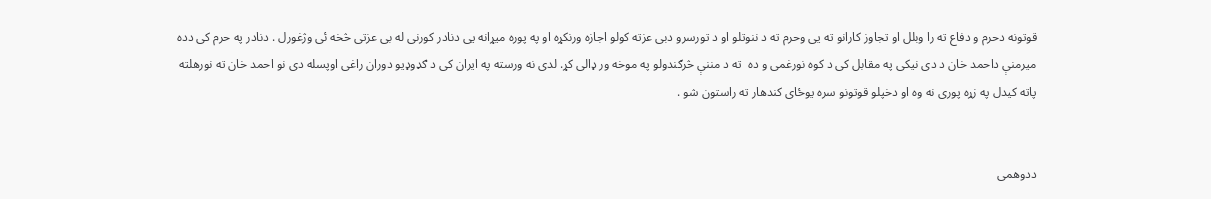قوتونه دحرم و دفاع ته را وبلل او تجاوز کارانو ته يی وحرم ته د ننوتلو او د تورسرو دبی عزته کولو اجازه ورنکړه او په پوره ميړانه يی دنادر کورنی له بی عزتی څخه ئی وژغورل . دنادر په حرم کی دده ميرمنې داحمد خان د دی نیکی په مقابل کی د کوه نورغمی و ده  ته د مننې څرګندولو په موخه ور ډالی کړ. لدی نه ورسته په ايران کی د ګډوډيو دوران راغی اوپسله دی نو احمد خان ته نورهلته پاته کيدل په زړه پوری نه وه او دخپلو قوتونو سره يوځای کندهار ته راستون شو .


ددوهمی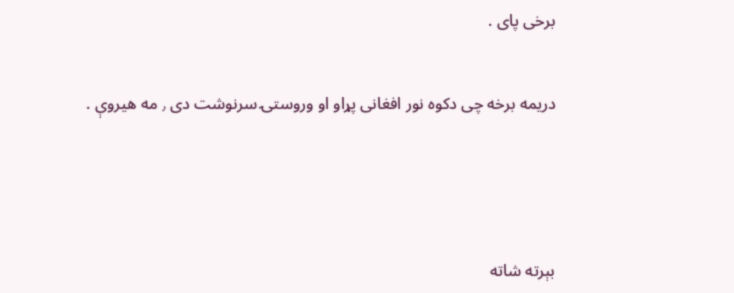برخی پای .


دريمه برخه چی دکوه نور افغانی پړاو او وروستۍ سرنوشت دی ٫ مه هيروې .





بېرته شاته